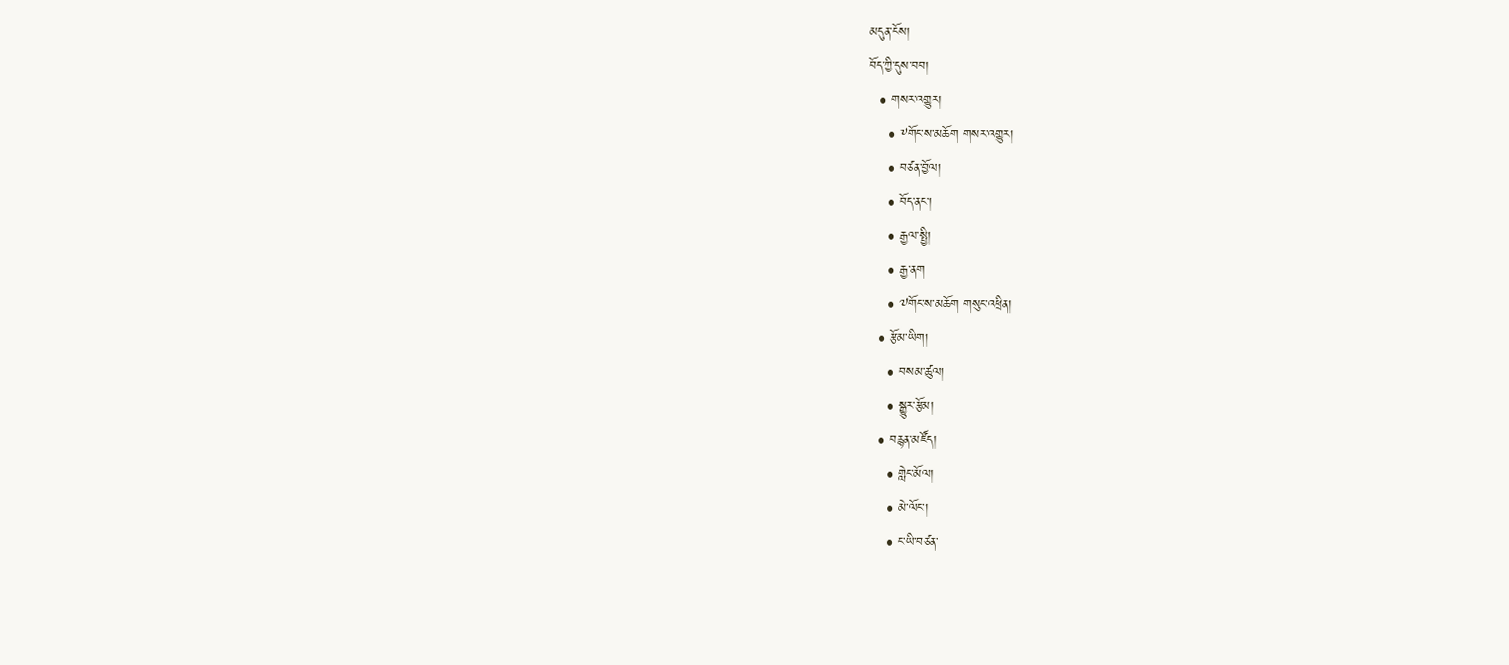མདུན་ངོས།
བོད་ཀྱི་དུས་བབ།
  • གསར་འགྱུར།
    • ༸གོང་ས་མཆོག གསར་འགྱུར།
    • བཙན་བྱོལ།
    • བོད་ནང་།
    • རྒྱལ་སྤྱི།
    • རྒྱ་ནག
    • ༧གོང་ས་མཆོག གསུང་འཕྲིན།
  • རྩོམ་ཡིག།
    • བསམ་ཚུལ།
    • སྒྱུར་རྩོམ།
  • བརྙན་མཛོད།
    • གླེང་མོལ།
    • མེ་ལོང་།
    • ང་ཡི་བཙན་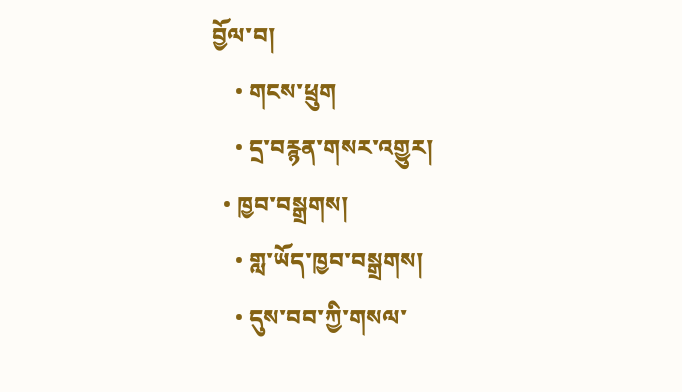བྱོལ་བ།
    • གངས་ཕྲུག
    • དྲ་བརྙན་གསར་འགྱུར།
  • ཁྱབ་བསྒྲགས།
    • གླ་ཡོད་ཁྱབ་བསྒྲགས།
    • དུས་བབ་ཀྱི་གསལ་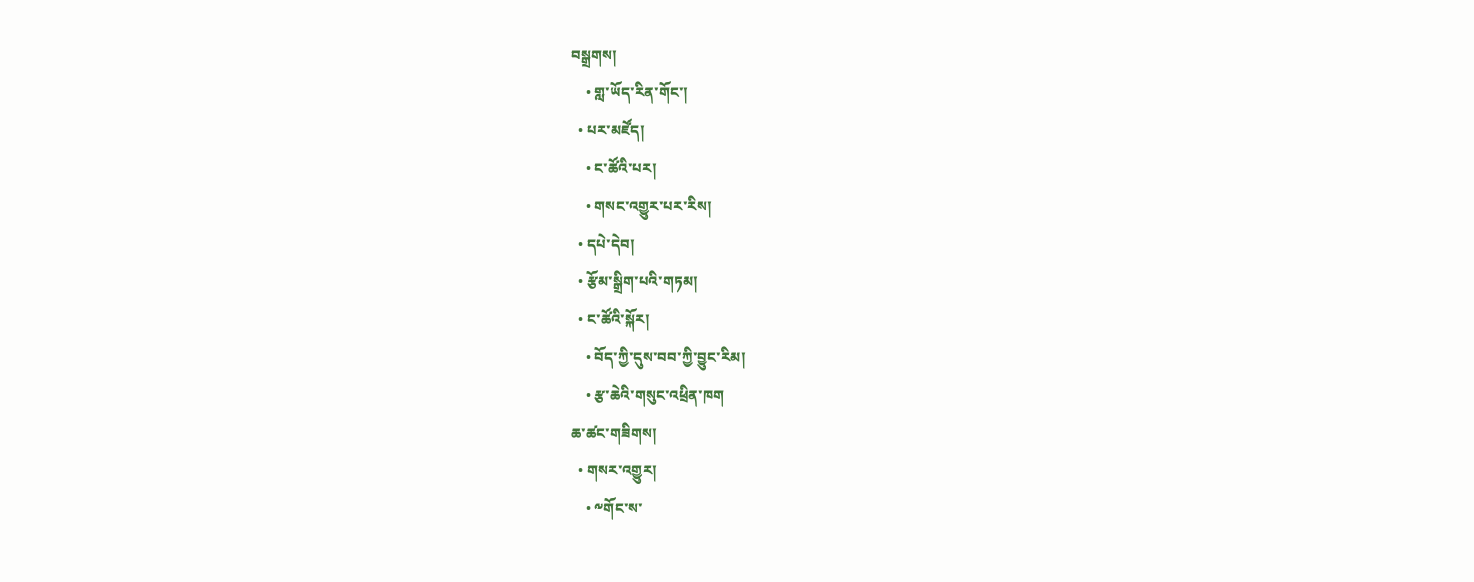བསྒྲགས།
    • གླ་ཡོད་རིན་གོང་།
  • པར་མཛོད།
    • ང་ཚོའི་པར།
    • གསང་འགྱུར་པར་རིས།
  • དཔེ་དེབ།
  • རྩོམ་སྒྲིག་པའི་གཏམ།
  • ང་ཚོའི་སྐོར།
    • བོད་ཀྱི་དུས་བབ་ཀྱི་བྱུང་རིམ།
    • རྩ་ཆེའི་གསུང་འཕྲིན་ཁག
ཆ་ཚང་གཟིགས།
  • གསར་འགྱུར།
    • ༸གོང་ས་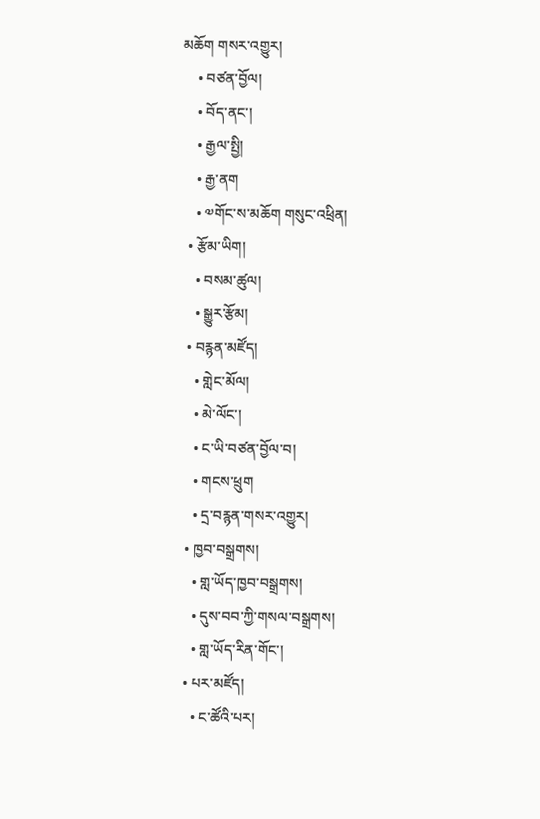མཆོག གསར་འགྱུར།
    • བཙན་བྱོལ།
    • བོད་ནང་།
    • རྒྱལ་སྤྱི།
    • རྒྱ་ནག
    • ༧གོང་ས་མཆོག གསུང་འཕྲིན།
  • རྩོམ་ཡིག།
    • བསམ་ཚུལ།
    • སྒྱུར་རྩོམ།
  • བརྙན་མཛོད།
    • གླེང་མོལ།
    • མེ་ལོང་།
    • ང་ཡི་བཙན་བྱོལ་བ།
    • གངས་ཕྲུག
    • དྲ་བརྙན་གསར་འགྱུར།
  • ཁྱབ་བསྒྲགས།
    • གླ་ཡོད་ཁྱབ་བསྒྲགས།
    • དུས་བབ་ཀྱི་གསལ་བསྒྲགས།
    • གླ་ཡོད་རིན་གོང་།
  • པར་མཛོད།
    • ང་ཚོའི་པར།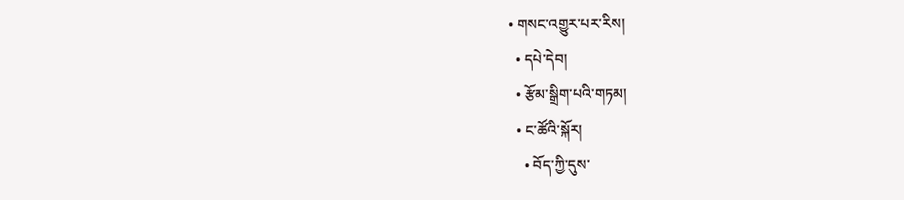• གསང་འགྱུར་པར་རིས།
  • དཔེ་དེབ།
  • རྩོམ་སྒྲིག་པའི་གཏམ།
  • ང་ཚོའི་སྐོར།
    • བོད་ཀྱི་དུས་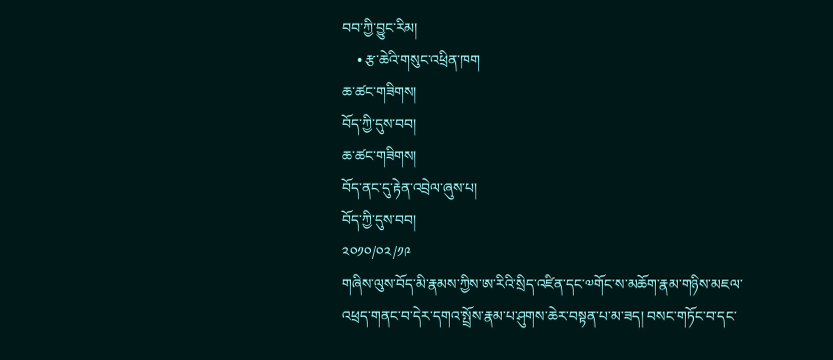བབ་ཀྱི་བྱུང་རིམ།
    • རྩ་ཆེའི་གསུང་འཕྲིན་ཁག
ཆ་ཚང་གཟིགས།
བོད་ཀྱི་དུས་བབ།
ཆ་ཚང་གཟིགས།
བོད་ནང་དུ་རྟེན་འབྲེལ་ཞུས་པ།
བོད་ཀྱི་དུས་བབ།
༢༠༡༠/༠༢/༡༩
གཞིས་ལུས་བོད་མི་རྣམས་ཀྱིས་ཨ་རིའི་སྲིད་འཛིན་དང་༧གོང་ས་མཆོག་རྣམ་གཉིས་མཇལ་འཕྲད་གནང་བ་དེར་དགའ་སྤྲོས་རྣམ་པ་ཤུགས་ཆེར་བསྟན་པ་མ་ཟད། བསང་གཏོང་བ་དང་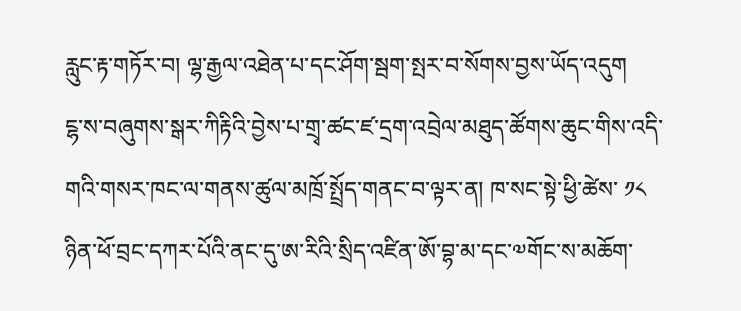རླུང་རྟ་གཏོར་བ། ལྷ་རྒྱལ་འཐེན་པ་དང་ཤོག་སྦག་སྤར་བ་སོགས་བྱས་ཡོད་འདུག
ངྷ་ས་བཞུགས་སྒར་ཀིརྟིའི་བྱེས་པ་གྲྭ་ཚང་ཛ་དྲག་འབྲེལ་མཐུད་ཚོགས་ཆུང་གིས་འདི་གའི་གསར་ཁང་ལ་གནས་ཚུལ་མཁྲོ་སྤྲོད་གནང་བ་ལྟར་ན། ཁ་སང་སྟེ་ཕྱི་ཚེས་ ༡༨  ཉིན་ཕོ་བྲང་དཀར་པོའི་ནང་དུ་ཨ་རིའི་སྲིད་འཛིན་ཨོ་བྷ་མ་དང་༧གོང་ས་མཆོག་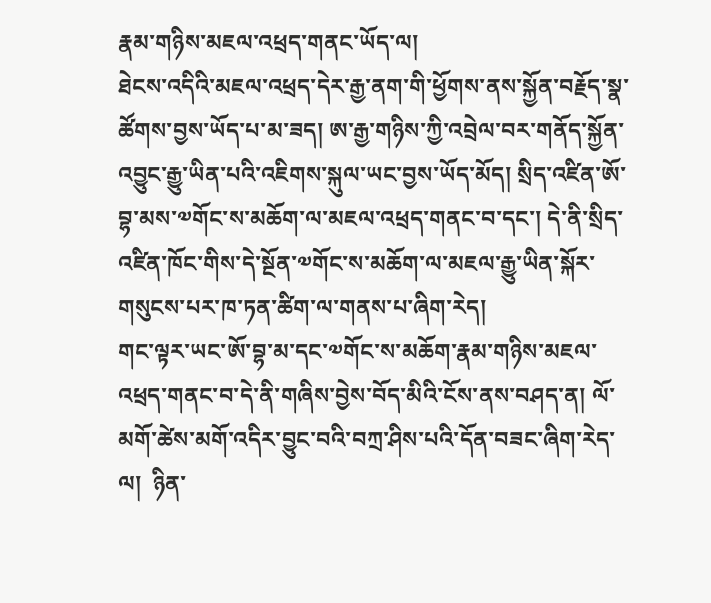རྣམ་གཉིས་མཇལ་འཕྲད་གནང་ཡོད་ལ།
ཐེངས་འདིའི་མཇལ་འཕྲད་དེར་རྒྱ་ནག་གི་ཕྱོགས་ནས་སྐྱོན་བརྗོད་སྣ་ཚོགས་བྱས་ཡོད་པ་མ་ཟད། ཨ་རྒྱ་གཉིས་ཀྱི་འབྲེལ་བར་གནོད་སྐྱོན་འབྱུང་རྒྱུ་ཡིན་པའི་འཇིགས་སྐུལ་ཡང་བྱས་ཡོད་མོད། སྲིད་འཛིན་ཨོ་བྷ་མས་༧གོང་ས་མཆོག་ལ་མཇལ་འཕྲད་གནང་བ་དང་། དེ་ནི་སྲིད་འཛིན་ཁོང་གིས་དེ་སྔོན་༧གོང་ས་མཆོག་ལ་མཇལ་རྒྱུ་ཡིན་སྐོར་གསུངས་པར་ཁ་ཏན་ཚིག་ལ་གནས་པ་ཞིག་རེད།
གང་ལྟར་ཡང་ཨོ་བྷ་མ་དང་༧གོང་ས་མཆོག་རྣམ་གཉིས་མཇལ་འཕྲད་གནང་བ་དེ་ནི་གཞིས་བྱེས་བོད་མིའི་ངོས་ནས་བཤད་ན། ལོ་མགོ་ཚེས་མགོ་འདིར་བྱུང་བའི་བཀྲ་ཤིས་པའི་དོན་བཟང་ཞིག་རེད་ལ།  ཉིན་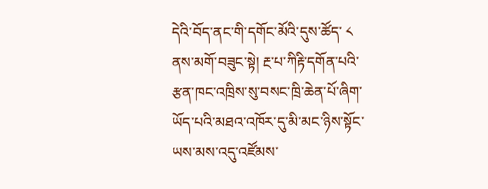དེའི་བོད་ནང་གི་དགོང་མོའི་དུས་ཚོད་ ༨ ནས་མགོ་བཟུང་སྟེ། རྔ་པ་ཀིརྟི་དགོན་པའི་རྩན་ཁང་འཁྲིས་སུ་བསང་ཁྲི་ཆེན་པོ་ཞིག་ཡོད་པའི་མཐའ་འཁོར་དུ་མི་མང་ཉིས་སྟོང་ཡས་མས་འདུ་འཛོམས་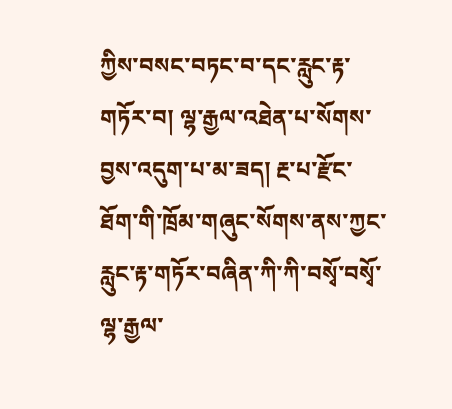ཀྱིས་བསང་བཏང་བ་དང་རླུང་རྟ་གཏོར་བ། ལྷ་རྒྱལ་འཐེན་པ་སོགས་བྱས་འདུག་པ་མ་ཟད། རྔ་པ་རྫོང་ཐོག་གི་ཁྲོམ་གཞུང་སོགས་ནས་ཀྱང་རླུང་རྟ་གཏོར་བཞིན་ཀི་ཀི་བསྭོ་བསྭོ་ལྷ་རྒྱལ་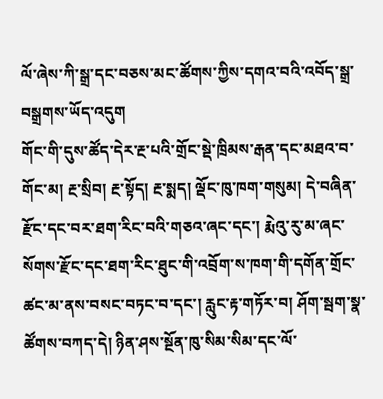ལོ་ཞེས་ཀི་སྒྲ་དང་བཅས་མང་ཚོགས་ཀྱིས་དགའ་བའི་འབོད་སྒྲ་བསྒྲགས་ཡོད་འདུག
གོང་གི་དུས་ཚོད་དེར་རྔ་པའི་གྲོང་སྡེ་ཁྲིམས་རྒན་དང་མཐའ་བ་གོང་མ། རྔ་སྲིབ། རྔ་སྟོད། རྔ་སྨད། ལྡོང་ཁུ་ཁག་གསུམ། དེ་བཞིན་རྫོང་དང་བར་ཐག་རིང་བའི་གཅའ་ཞང་དང་། རྨེའུ་རུ་མ་ཞང་སོགས་རྫོང་དང་ཐག་རིང་ཐུང་གི་འབྲོག་ས་ཁག་གི་དགོན་གྲོང་ཚང་མ་ནས་བསང་བཏང་བ་དང་། རླུང་རྟ་གཏོར་བ། ཤོག་སྦག་སྣ་ཚོགས་བཀད་དེ། ཉིན་ཤས་སྔོན་ཁུ་སིམ་སིམ་དང་ལོ་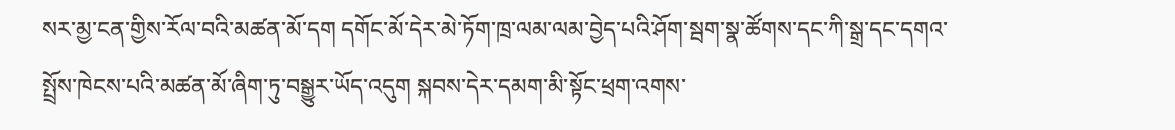སར་མྱ་ངན་གྱིས་རོལ་བའི་མཚན་མོ་དག དགོང་མོ་དེར་མེ་ཏོག་ཁྲ་ལམ་ལམ་བྱེད་པའི་ཤོག་སྦག་སྣ་ཚོགས་དང་ཀི་སྒྲ་དང་དགའ་སྤྲོས་ཁེངས་པའི་མཚན་མོ་ཞིག་ཏུ་བསྒྱུར་ཡོད་འདུག སྐབས་དེར་དམག་མི་སྟོང་ཕྲག་འགས་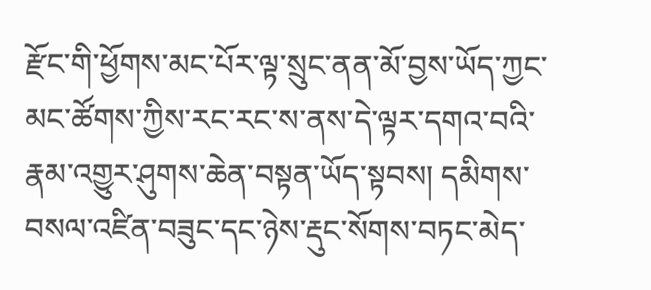རྫོང་གི་ཕྱོགས་མང་པོར་ལྟ་སྲུང་ནན་མོ་བྱས་ཡོད་ཀྱང་མང་ཚོགས་ཀྱིས་རང་རང་ས་ནས་དེ་ལྟར་དགའ་བའི་རྣམ་འགྱུར་ཤུགས་ཆེན་བསྟན་ཡོད་སྟབས། དམིགས་བསལ་འཛིན་བཟུང་དང་ཉེས་རྡུང་སོགས་བཏང་མེད་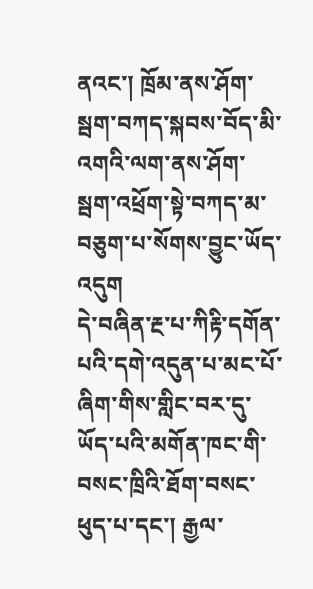ནའང་། ཁྲོམ་ནས་ཤོག་སྦག་བཀད་སྐབས་བོད་མི་འགའི་ལག་ནས་ཤོག་སྦག་འཕྲོག་སྟེ་བཀད་མ་བཅུག་པ་སོགས་བྱུང་ཡོད་འདུག
དེ་བཞིན་རྔ་པ་ཀིརྟི་དགོན་པའི་དགེ་འདུན་པ་མང་པོ་ཞིག་གིས་གླིང་བར་དུ་ཡོད་པའི་མགོན་ཁང་གི་བསང་ཁྲིའི་ཐོག་བསང་ཕུད་པ་དང་། རྒྱལ་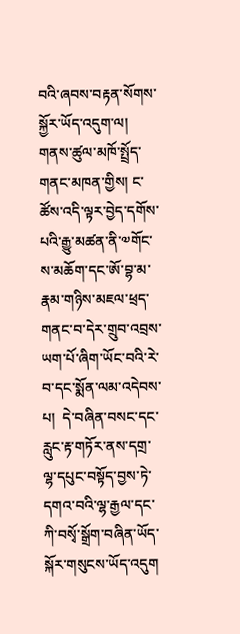བའི་ཞབས་བརྟན་སོགས་སྐྱོར་ཡོད་འདུག་ལ།  གནས་ཚུལ་མཁོ་སྤྲོད་གནང་མཁན་གྱིས། ང་ཚོས་འདི་ལྟར་བྱེད་དགོས་པའི་རྒྱུ་མཚན་ནི་༧གོང་ས་མཆོག་དང་ཨོ་བྷ་མ་རྣམ་གཉིས་མཇལ་ཕྲད་གནང་བ་དེར་གྲུབ་འབྲས་ཡག་པོ་ཞིག་ཡོང་བའི་རེ་བ་དང་སྨོན་ལམ་འདེབས་པ།  དེ་བཞིན་བསང་དང་རླུང་རྟ་གཏོར་ནས་དགྲ་ལྷ་དཔུང་བསྟོད་བྱས་ཏེ་དགའ་བའི་ལྷ་རྒྱལ་དང་ཀི་བསྭོ་སྒྲོག་བཞིན་ཡོད་སྐོར་གསུངས་ཡོད་འདུག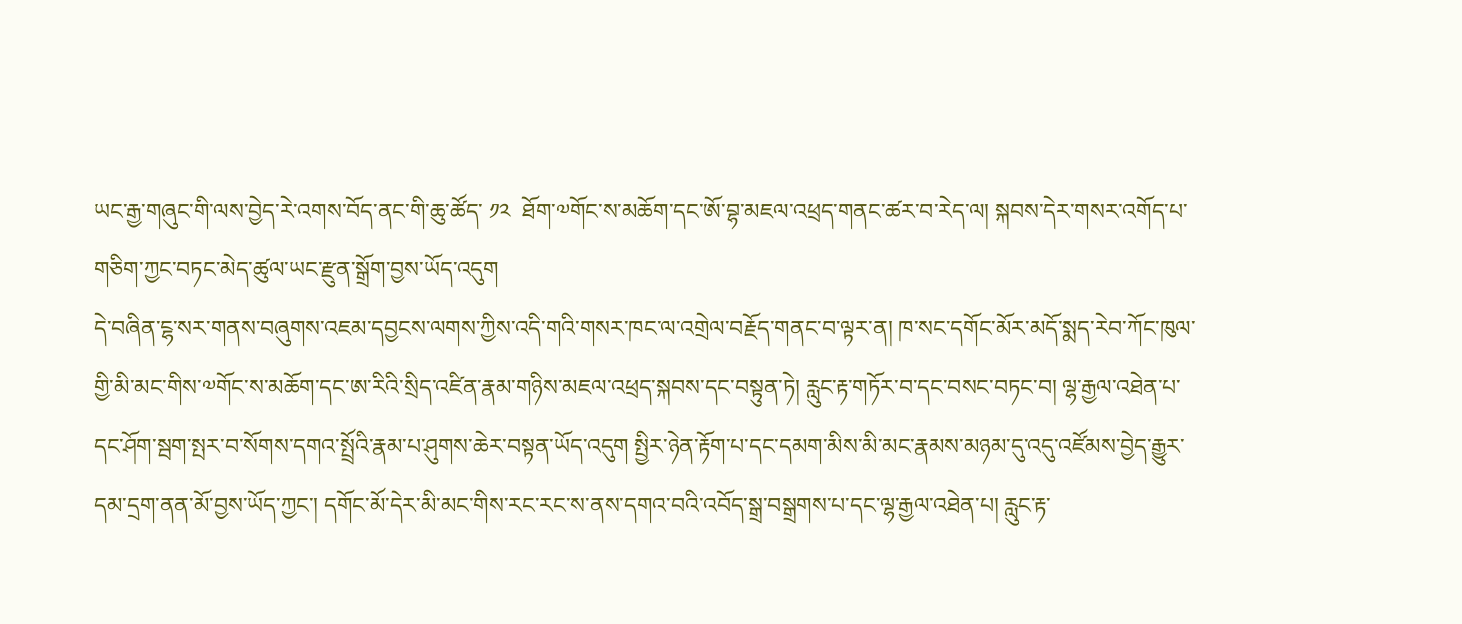ཡང་རྒྱ་གཞུང་གི་ལས་བྱེད་རེ་འགས་བོད་ནང་གི་ཆུ་ཚོད་ ༡༢  ཐོག་༧གོང་ས་མཆོག་དང་ཨོ་བྷ་མཇལ་འཕྲད་གནང་ཚར་བ་རེད་ལ། སྐབས་དེར་གསར་འགོད་པ་གཅིག་ཀྱང་བཏང་མེད་ཚུལ་ཡང་རྫུན་སྒྲོག་བྱས་ཡོད་འདུག
དེ་བཞིན་ངྷ་སར་གནས་བཞུགས་འཇམ་དབྱངས་ལགས་ཀྱིས་འདི་གའི་གསར་ཁང་ལ་འགྲེལ་བརྗོད་གནང་བ་ལྟར་ན། ཁ་སང་དགོང་མོར་མདོ་སྨད་རེབ་ཀོང་ཁུལ་གྱི་མི་མང་གིས་༧གོང་ས་མཆོག་དང་ཨ་རིའི་སྲིད་འཛིན་རྣམ་གཉིས་མཇལ་འཕྲད་སྐབས་དང་བསྟུན་ཏེ། རླུང་རྟ་གཏོར་བ་དང་བསང་བཏང་བ། ལྷ་རྒྱལ་འཐེན་པ་དང་ཤོག་སྦག་སྤར་བ་སོགས་དགའ་སྤྲོའི་རྣམ་པ་ཤུགས་ཆེར་བསྟན་ཡོད་འདུག སྤྱིར་ཉེན་རྟོག་པ་དང་དམག་མིས་མི་མང་རྣམས་མཉམ་དུ་འདུ་འཛོམས་བྱེད་རྒྱུར་དམ་དྲག་ནན་མོ་བྱས་ཡོད་ཀྱང་། དགོང་མོ་དེར་མི་མང་གིས་རང་རང་ས་ནས་དགའ་བའི་འབོད་སྒྲ་བསྒྲགས་པ་དང་ལྷ་རྒྱལ་འཐེན་པ། རླུང་རྟ་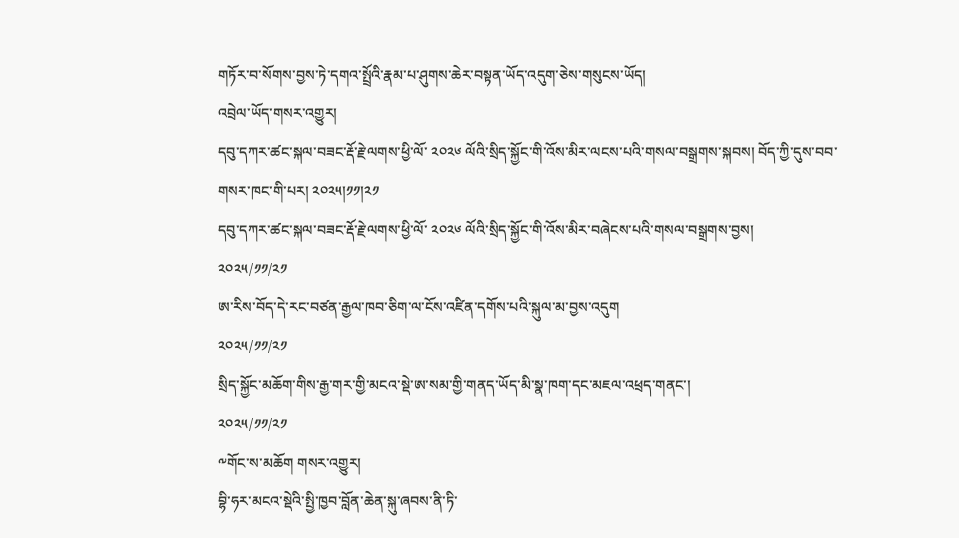གཏོར་བ་སོགས་བྱས་ཏེ་དགའ་སྤྲོའི་རྣམ་པ་ཤུགས་ཆེར་བསྟན་ཡོད་འདུག་ཅེས་གསུངས་ཡོད།
འབྲེལ་ཡོད་གསར་འགྱུར།
དབུ་དཀར་ཚང་སྐལ་བཟང་རྡོ་རྗེ་ལགས་ཕྱི་ལོ་ ༢༠༢༦ ལོའི་སྲིད་སྐྱོང་གི་འོས་མིར་ལངས་པའི་གསལ་བསྒྲགས་སྐབས། བོད་ཀྱི་དུས་བབ་གསར་ཁང་གི་པར། ༢༠༢༥།༡༡།༢༡
དབུ་དཀར་ཚང་སྐལ་བཟང་རྡོ་རྗེ་ལགས་ཕྱི་ལོ་ ༢༠༢༦ ལོའི་སྲིད་སྐྱོང་གི་འོས་མིར་བཞེངས་པའི་གསལ་བསྒྲགས་བྱས།
༢༠༢༥/༡༡/༢༡
ཨ་རིས་བོད་དེ་རང་བཙན་རྒྱལ་ཁབ་ཅིག་ལ་ངོས་འཛིན་དགོས་པའི་སྐུལ་མ་བྱས་འདུག
༢༠༢༥/༡༡/༢༡
སྲིད་སྐྱོང་མཆོག་གིས་རྒྱ་གར་གྱི་མངའ་སྡེ་ཨ་སམ་གྱི་གནད་ཡོད་མི་སྣ་ཁག་དང་མཇལ་འཕྲད་གནང་།
༢༠༢༥/༡༡/༢༡
༸གོང་ས་མཆོག གསར་འགྱུར།
བྷི་ཧར་མངའ་སྡེའི་སྤྱི་ཁྱབ་བློན་ཆེན་སྐུ་ཞབས་ནི་ཏི་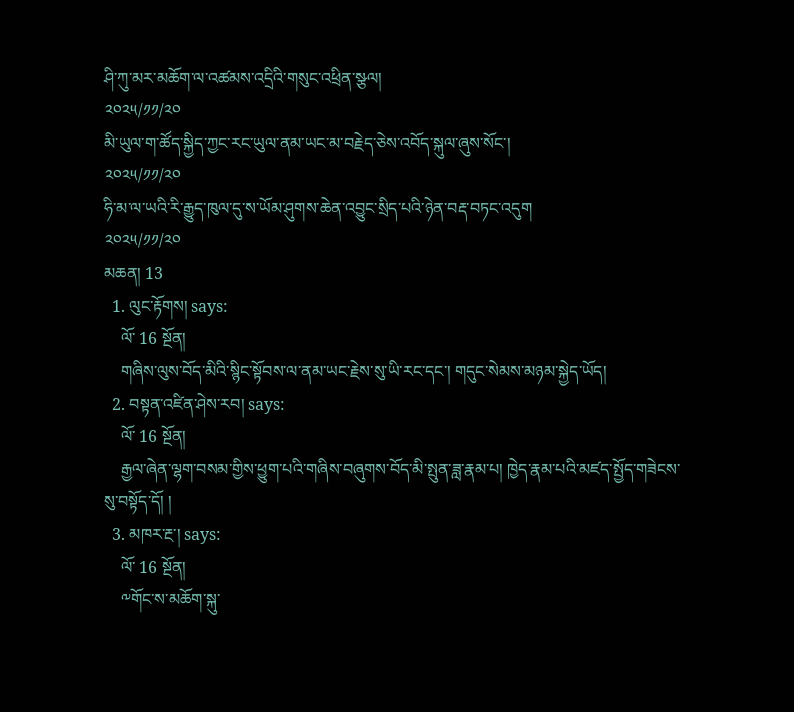ཤི་ཀུ་མར་མཆོག་ལ་འཚམས་འདྲིའི་གསུང་འཕྲིན་སྩལ།
༢༠༢༥/༡༡/༢༠
མི་ཡུལ་ག་ཚོད་སྐྱིད་ཀྱང་རང་ཡུལ་ནམ་ཡང་མ་བརྗེད་ཅེས་འབོད་སྐུལ་ཞུས་སོང་།
༢༠༢༥/༡༡/༢༠
ཧི་མ་ལ་ཡའི་རི་རྒྱུད་ཁུལ་དུ་ས་ཡོམ་ཤུགས་ཆེན་འབྱུང་སྲིད་པའི་ཉེན་བརྡ་བཏང་འདུག
༢༠༢༥/༡༡/༢༠
མཆན། 13
  1. ལུང་རྟོགས། says:
    ལོ་ 16 སྔོན།
    གཞིས་ལུས་བོད་མིའི་སྙིང་སྟོབས་ལ་ནམ་ཡང་རྗེས་སུ་ཡི་རང་དང་། གདུང་སེམས་མཉམ་སྐྱེད་ཡོད།
  2. བསྟན་འཛིན་ཤེས་རབ། says:
    ལོ་ 16 སྔོན།
    རྒྱལ་ཞེན་ལྷག་བསམ་གྱིས་ཕྱུག་པའི་གཞིས་བཞུགས་བོད་མི་སྤུན་ཟླ་རྣམ་པ། ཁྱེད་རྣམ་པའི་མཛད་སྤྱོད་གཟེངས་སུ་བསྟོད་དོ། །
  3. མཁར་རྔ་། says:
    ལོ་ 16 སྔོན།
    ༸གོང་ས་མཆོག་སྐུ་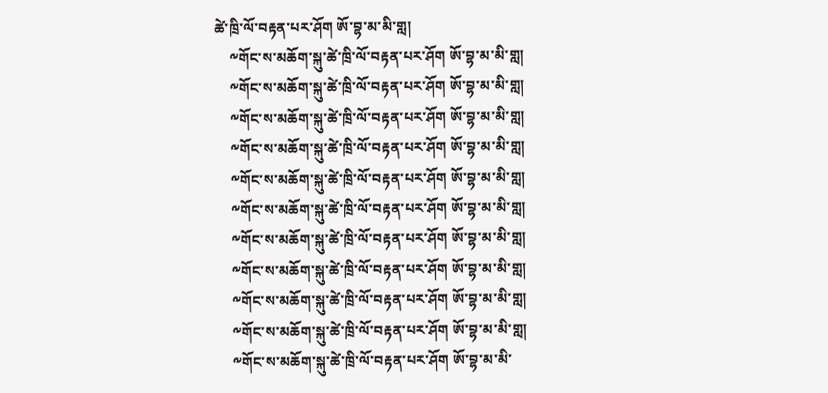ཚེ་ཁྲི་ལོ་བརྟན་པར་ཤོག ཨོ་བྷ་མ་མི་གླ།
    ༸གོང་ས་མཆོག་སྐུ་ཚེ་ཁྲི་ལོ་བརྟན་པར་ཤོག ཨོ་བྷ་མ་མི་གླ།
    ༸གོང་ས་མཆོག་སྐུ་ཚེ་ཁྲི་ལོ་བརྟན་པར་ཤོག ཨོ་བྷ་མ་མི་གླ།
    ༸གོང་ས་མཆོག་སྐུ་ཚེ་ཁྲི་ལོ་བརྟན་པར་ཤོག ཨོ་བྷ་མ་མི་གླ།
    ༸གོང་ས་མཆོག་སྐུ་ཚེ་ཁྲི་ལོ་བརྟན་པར་ཤོག ཨོ་བྷ་མ་མི་གླ།
    ༸གོང་ས་མཆོག་སྐུ་ཚེ་ཁྲི་ལོ་བརྟན་པར་ཤོག ཨོ་བྷ་མ་མི་གླ།
    ༸གོང་ས་མཆོག་སྐུ་ཚེ་ཁྲི་ལོ་བརྟན་པར་ཤོག ཨོ་བྷ་མ་མི་གླ།
    ༸གོང་ས་མཆོག་སྐུ་ཚེ་ཁྲི་ལོ་བརྟན་པར་ཤོག ཨོ་བྷ་མ་མི་གླ།
    ༸གོང་ས་མཆོག་སྐུ་ཚེ་ཁྲི་ལོ་བརྟན་པར་ཤོག ཨོ་བྷ་མ་མི་གླ།
    ༸གོང་ས་མཆོག་སྐུ་ཚེ་ཁྲི་ལོ་བརྟན་པར་ཤོག ཨོ་བྷ་མ་མི་གླ།
    ༸གོང་ས་མཆོག་སྐུ་ཚེ་ཁྲི་ལོ་བརྟན་པར་ཤོག ཨོ་བྷ་མ་མི་གླ།
    ༸གོང་ས་མཆོག་སྐུ་ཚེ་ཁྲི་ལོ་བརྟན་པར་ཤོག ཨོ་བྷ་མ་མི་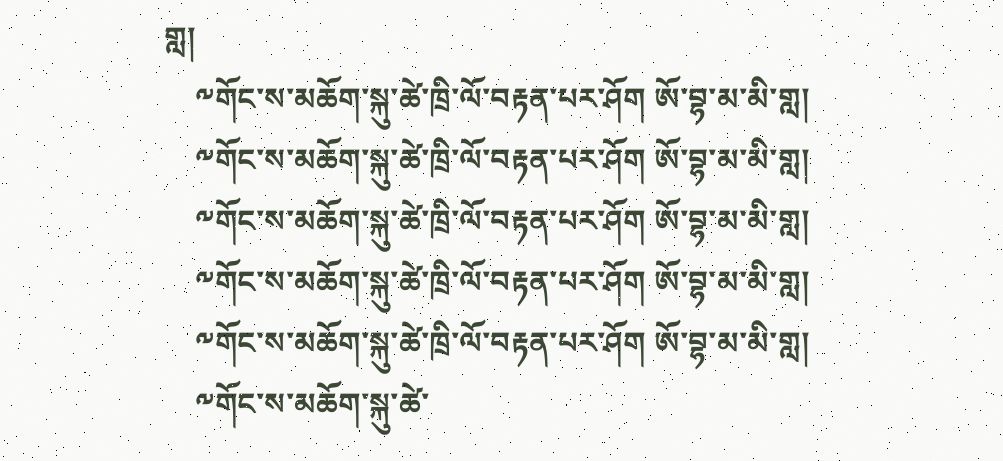གླ།
    ༸གོང་ས་མཆོག་སྐུ་ཚེ་ཁྲི་ལོ་བརྟན་པར་ཤོག ཨོ་བྷ་མ་མི་གླ།
    ༸གོང་ས་མཆོག་སྐུ་ཚེ་ཁྲི་ལོ་བརྟན་པར་ཤོག ཨོ་བྷ་མ་མི་གླ།
    ༸གོང་ས་མཆོག་སྐུ་ཚེ་ཁྲི་ལོ་བརྟན་པར་ཤོག ཨོ་བྷ་མ་མི་གླ།
    ༸གོང་ས་མཆོག་སྐུ་ཚེ་ཁྲི་ལོ་བརྟན་པར་ཤོག ཨོ་བྷ་མ་མི་གླ།
    ༸གོང་ས་མཆོག་སྐུ་ཚེ་ཁྲི་ལོ་བརྟན་པར་ཤོག ཨོ་བྷ་མ་མི་གླ།
    ༸གོང་ས་མཆོག་སྐུ་ཚེ་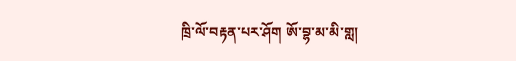ཁྲི་ལོ་བརྟན་པར་ཤོག ཨོ་བྷ་མ་མི་གླ།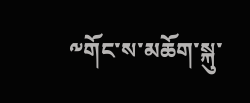༸གོང་ས་མཆོག་སྐུ་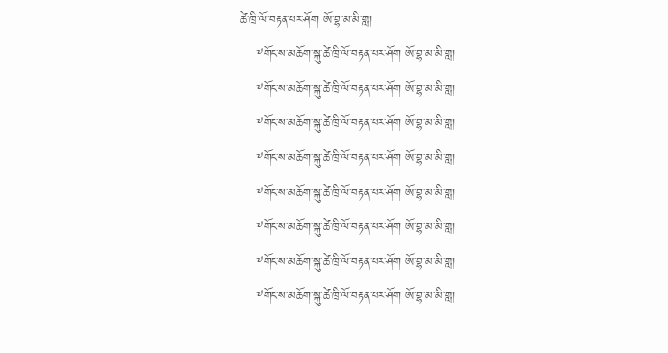ཚེ་ཁྲི་ལོ་བརྟན་པར་ཤོག ཨོ་བྷ་མ་མི་གླ།
    ༸གོང་ས་མཆོག་སྐུ་ཚེ་ཁྲི་ལོ་བརྟན་པར་ཤོག ཨོ་བྷ་མ་མི་གླ།
    ༸གོང་ས་མཆོག་སྐུ་ཚེ་ཁྲི་ལོ་བརྟན་པར་ཤོག ཨོ་བྷ་མ་མི་གླ།
    ༸གོང་ས་མཆོག་སྐུ་ཚེ་ཁྲི་ལོ་བརྟན་པར་ཤོག ཨོ་བྷ་མ་མི་གླ།
    ༸གོང་ས་མཆོག་སྐུ་ཚེ་ཁྲི་ལོ་བརྟན་པར་ཤོག ཨོ་བྷ་མ་མི་གླ།
    ༸གོང་ས་མཆོག་སྐུ་ཚེ་ཁྲི་ལོ་བརྟན་པར་ཤོག ཨོ་བྷ་མ་མི་གླ།
    ༸གོང་ས་མཆོག་སྐུ་ཚེ་ཁྲི་ལོ་བརྟན་པར་ཤོག ཨོ་བྷ་མ་མི་གླ།
    ༸གོང་ས་མཆོག་སྐུ་ཚེ་ཁྲི་ལོ་བརྟན་པར་ཤོག ཨོ་བྷ་མ་མི་གླ།
    ༸གོང་ས་མཆོག་སྐུ་ཚེ་ཁྲི་ལོ་བརྟན་པར་ཤོག ཨོ་བྷ་མ་མི་གླ།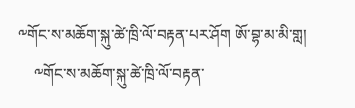༸གོང་ས་མཆོག་སྐུ་ཚེ་ཁྲི་ལོ་བརྟན་པར་ཤོག ཨོ་བྷ་མ་མི་གླ།
    ༸གོང་ས་མཆོག་སྐུ་ཚེ་ཁྲི་ལོ་བརྟན་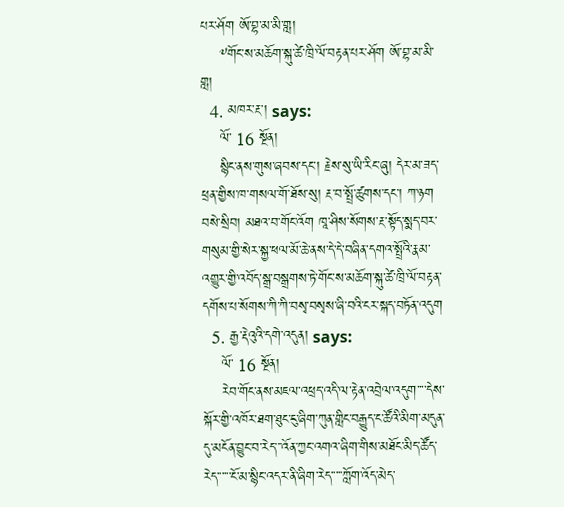པར་ཤོག ཨོ་བྷ་མ་མི་གླ།
    ༸གོང་ས་མཆོག་སྐུ་ཚེ་ཁྲི་ལོ་བརྟན་པར་ཤོག ཨོ་བྷ་མ་མི་གླ།
  4. མཁར་རྔ་། says:
    ལོ་ 16 སྔོན།
    སྙིང་ནས་གུས་ཞབས་དང་། རྗེས་སུ་ཡི་རིང་ཞུ། དེར་མ་ཟད་ཕྲན་གྱིས་ཁ་གསལ་གོ་ཐོས་སུ། རྔ་བ་སྤྲོ་ཚུགས་དང་། ཀ་ཉག བསེ་སྲིབ། མཐའ་བ་གོང་འོག ཁཱ་ཤིས་སོགས་རྔ་སྟོད་སྨད་བར་གསུམ་གྱི་སེར་སྐྱ་ཕལ་མོ་ཆེ་ནས་དེ་དེ་བཞིན་དགའ་སྤྲོའི་རྣམ་འགྱུར་གྱི་འབོད་སྒྲ་བསྒྲགས་ཏེ་གོང་ས་མཆོག་སྐུ་ཚེ་ཁྲི་ལོ་བརྟན་དགོས་པ་སོགས་ཀི་ཀི་བསྭ་བསྭས་ཞི་བའི་ངར་སྐད་བཏོན་འདུག
  5. རྒྱ་རྡེའུའི་དགེ་འདུན། says:
    ལོ་ 16 སྔོན།
    རེབ་གོང་ནས་མཇལ་འཕྲད་འདི་ལ་རྟེན་འབྲེལ་འདུག་་་་དེས་སྐོར་གྱི་འཁོར་ཐག་ཐུང་ངུ་ཞིག་ཀུན་གླིང་བརྒྱུད་ང་ཚོའི་མིག་མདུན་དུ་མངོན་བྱུང་བ་རེད་་་འོན་ཀྱང་འགའ་ཞིག་གིས་མཐོང་མིད་ཚོད་རེད་་་་་་ངོ་མ་སྙིང་འདར་ནི་ཞིག་རེད་་་་་ཀློག་འོད་མེད་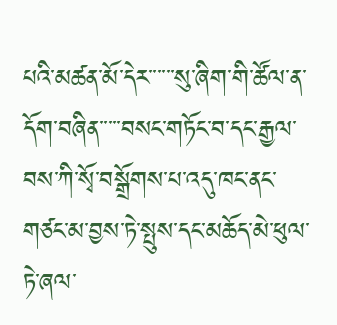པའི་མཚན་མོ་དེར་་་་་་སུ་ཞིག་གི་ཚོལ་ན་དོག་བཞིན་་་་་བསང་གཏོང་བ་དང་རྒྱལ་བས་ཀི་སྭོ་བསྒྲོགས་པ་འདུ་ཁང་ནང་གཙང་མ་བྱས་ཏེ་སྤུས་དང་མཆོད་མེ་ཕུལ་ཏེ་ཞལ་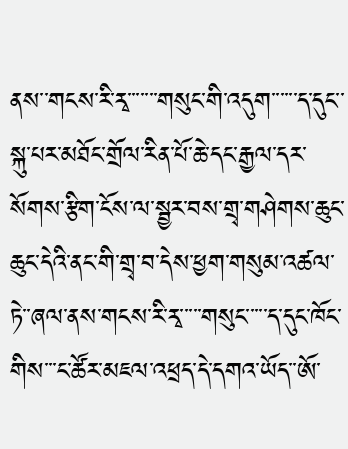ནས་་གངས་རི་རྭ་་་་་་་གསུང་གི་འདུག་་་་་་ད་དུང་་སྐུ་པར་མཐོང་གྲོལ་རིན་པོ་ཆེ་དང་རྒྱལ་དར་སོགས་རྩིག་ངོས་ལ་སྦྱར་བས་གྲྭ་གཤེགས་ཆུང་ཆུང་དེའི་ནང་གི་གྲྭ་བ་དེས་ཕྱག་གསུམ་འཚལ་ཏེ་་ཞལ་ནས་གངས་རི་རྭ་་་་་གསུང་་་་་ད་དུང་ཁོང་གིས་་་ང་ཚོར་མཇལ་འཕྲད་དེ་དགའ་ཡོད་་ཨོ་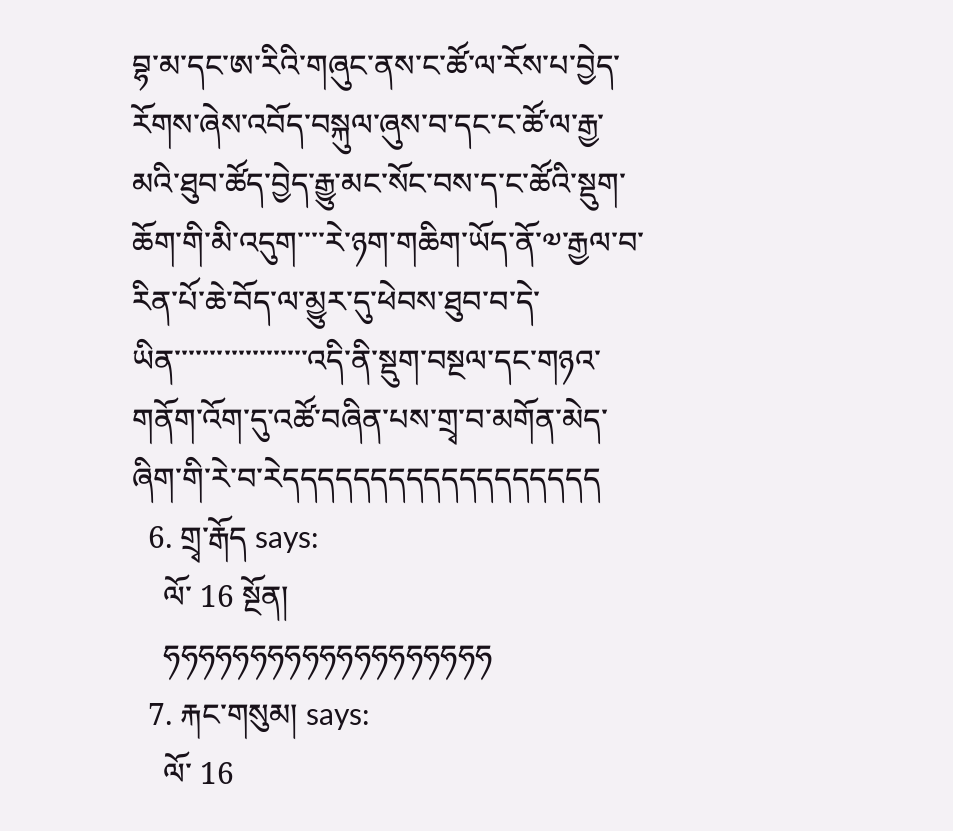བྷ་མ་དང་ཨ་རིའི་གཞུང་ནས་ང་ཚོ་ལ་རོས་པ་བྱེད་རོགས་ཞེས་འབོད་བསྐུལ་ཞུས་བ་དང་ང་ཚོ་ལ་རྒྱ་མའི་ཐུབ་ཚོད་བྱེད་རྒྱུ་མང་སོང་བས་ད་ང་ཚོའི་སྡུག་ཆོག་གི་མི་འདུག་་་་རེ་ཉག་གཆིག་ཡོད་ནོ་༧་རྒྱལ་བ་རིན་པོ་ཆེ་བོད་ལ་མྱུར་དུ་ཕེབས་ཐུབ་བ་དེ་ཡིན་་་་་་་་་་་་་་་་་་་འདི་ནི་སྡུག་བསྔལ་དང་གཉའ་གནོག་འོག་དུ་འཚོ་བཞིན་པས་གྲྭ་བ་མགོན་མེད་ཞིག་གི་རེ་བ་རེདདདདདདདདདདདདདདདདདད
  6. གྲྭ་རྒོད says:
    ལོ་ 16 སྔོན།
    ཧཧཧཧཧཧཧཧཧཧཧཧཧཧཧཧཧཧཧ
  7. རྐང་གསུམ། says:
    ལོ་ 16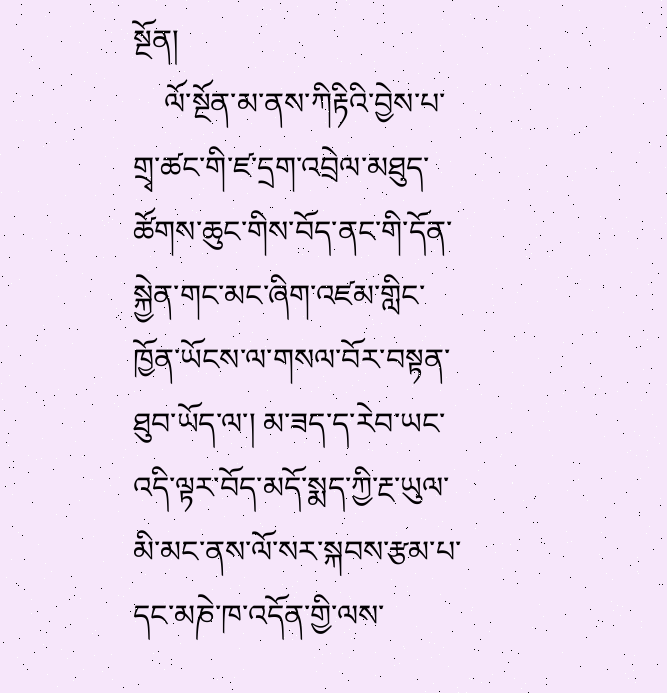སྔོན།
    ལོ་སྔོན་མ་ནས་ཀིརྟིའི་བྱེས་པ་གྲྭ་ཚང་གི་ཛ་དྲག་འབྲེལ་མཐུད་ཚོགས་ཆུང་གིས་བོད་ནང་གི་དོན་སྐྱེན་གང་མང་ཞིག་འཛམ་གླིང་ཁྱོན་ཡོངས་ལ་གསལ་བོར་བསྟན་ཐུབ་ཡོད་ལ་། མ་ཟད་ད་རེབ་ཡང་འདི་ལྟར་བོད་མདོ་སྨད་ཀྱི་རྔ་ཡུལ་མི་མང་ནས་ལོ་སར་སྐབས་རྩམ་པ་དང་མཎེ་ཁ་འདོན་གྱི་ལས་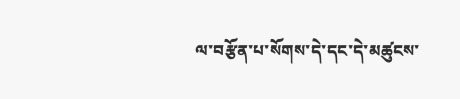ལ་བརྩོན་པ་སོགས་དེ་དང་དེ་མཚུངས་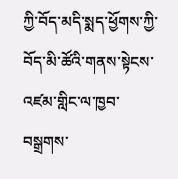ཀྱི་བོད་མདི་སྨད་ཕྱོགས་ཀྱི་བོད་མི་ཚོའི་གནས་སྟེངས་འཛམ་གླིང་ལ་ཁྱབ་བསྒྲགས་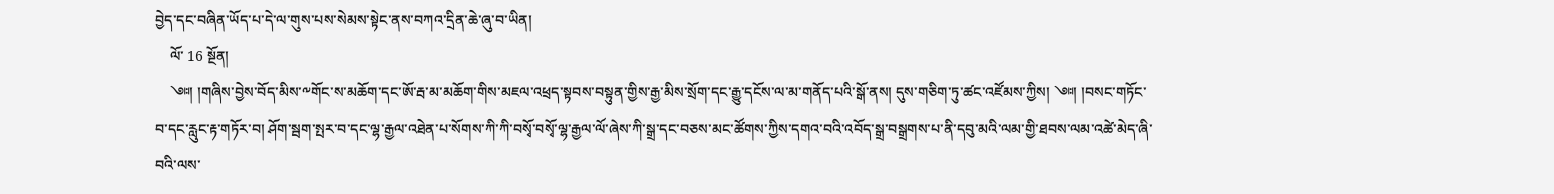བྱེད་དང་བཞིན་ཡོད་པ་དེ་ལ་གུས་པས་སེམས་སྟེང་ནས་བཀའ་དྲིན་ཆེ་ཞུ་བ་ཡིན།
    ལོ་ 16 སྔོན།
    ༇། །གཞིས་བྱེས་བོད་མིས་༸གོང་ས་མཆོག་དང་ཨོ་རྦ་མ་མཆོག་གིས་མཇལ་འཕྲད་སྟབས་བསྟུན་གྱིས་རྒྱ་མིས་སྲོག་དང་རྒྱུ་དངོས་ལ་མ་གནོད་པའི་སྒོ་ནས། དུས་གཅིག་ཏུ་ཚང་འཛོམས་ཀྱིས། ༇། །བསང་གཏོང་བ་དང་རླུང་རྟ་གཏོར་བ། ཤོག་སྦག་སྤར་བ་དང་ལྷ་རྒྱལ་འཐེན་པ་སོགས་ཀི་ཀི་བསྭོ་བསྭོ་ལྷ་རྒྱལ་ལོ་ཞེས་ཀི་སྒྲ་དང་བཅས་མང་ཚོགས་ཀྱིས་དགའ་བའི་འབོད་སྒྲ་བསྒྲགས་པ་ནི་དབུ་མའི་ལམ་གྱི་ཐབས་ལམ་འཚེ་མེད་ཞི་བའི་ལས་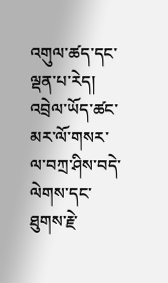འགུལ་ཚད་དང་ལྡན་པ་རེད། འབྲེལ་ཡོད་ཚང་མར་ལོ་གསར་ལ་བཀྲ་ཤིས་བདེ་ལེགས་དང་ཐུགས་རྗེ་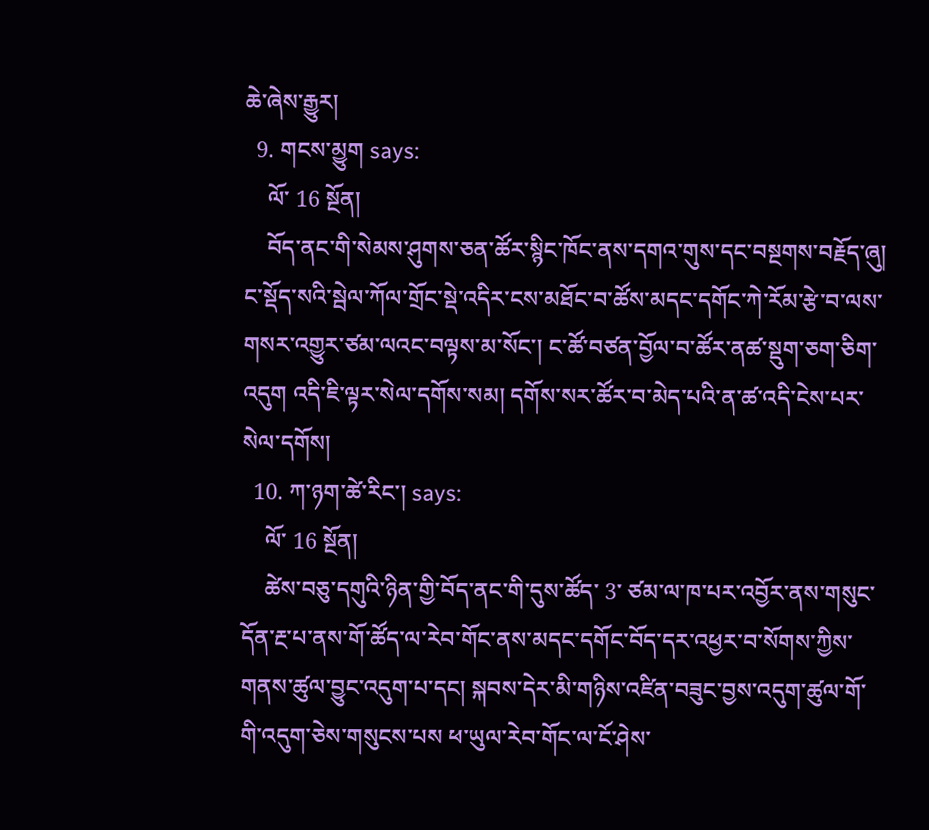ཆེ་ཞེས་རྒྱུར།
  9. གངས་མྱུག says:
    ལོ་ 16 སྔོན།
    བོད་ནང་གི་སེམས་ཤུགས་ཅན་ཚོར་སྙིང་ཁོང་ནས་དགའ་གུས་དང་བསྔགས་བརྗོད་ཞུ། ང་སྡོད་སའི་སྦེལ་ཀོལ་གྲོང་སྡེ་འདིར་ངས་མཐོང་བ་ཚོས་མདང་དགོང་ཀེ་རོམ་རྩེ་བ་ལས་གསར་འགྱུར་ཙམ་ལའང་བལྟས་མ་སོང་། ང་ཚོ་བཙན་བྱོལ་བ་ཚོར་ནཚ་སྡུག་ཅག་ཅིག་འདུག འདི་ཇི་ལྟར་སེལ་དགོས་སམ། དགོས་སར་ཚོར་བ་མེད་པའི་ན་ཚ་འདི་ངེས་པར་སེལ་དགོས།
  10. ཀ་ཉག་ཚེ་རིང་། says:
    ལོ་ 16 སྔོན།
    ཚེས་བཅུ་དགུའི་ཉིན་གྱི་བོད་ནང་གི་དུས་ཚོད་ 3་ ཙམ་ལ་ཁ་པར་འབྱོར་ནས་གསུང་དོན་རྔ་པ་ནས་གོ་ཚོད་ལ་རེབ་གོང་ནས་མདང་དགོང་བོད་དར་འཕྱར་བ་སོགས་ཀྱིས་གནས་ཚུལ་བྱུང་འདུག་པ་དང། སྐབས་དེར་མི་གཉིས་འཛིན་བཟུང་བྱས་འདུག་ཚུལ་གོ་གི་འདུག་ཅེས་གསུངས་པས ཕ་ཡུལ་རེབ་གོང་ལ་ངོ་ཤེས་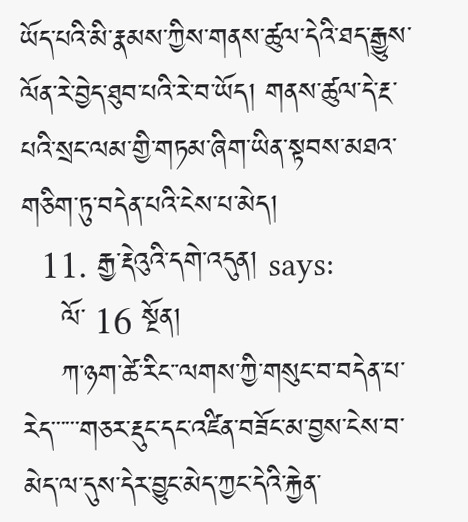ཡོད་པའི་མི་རྣམས་ཀྱིས་གནས་ཚུལ་དེའི་ཐད་རྒྱུས་ལོན་རེ་བྱེད་ཐུབ་པའི་རེ་བ་ཡོད། གནས་ཚུལ་དེ་རྔ་པའི་སྲང་ལམ་གྱི་གཏམ་ཞིག་ཡིན་སྟབས་མཐའ་གཅིག་ཏུ་བདེན་པའི་ངེས་པ་མེད།
  11. རྒྱ་རྡེའུའི་དགེ་འདུན། says:
    ལོ་ 16 སྔོན།
    ཀ་ཉག་ཚེ་རིང་་ལགས་ཀྱི་གསུང་བ་བདེན་པ་རེད་་་་་་གཅར་རྡུང་དང་འཛིན་བཟོང་མ་བྱས་ངེས་བ་མེད་ལ་དུས་དེར་བྱུང་མེད་ཀྱང་དེའི་རྐྱེན་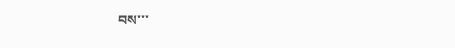བས་་་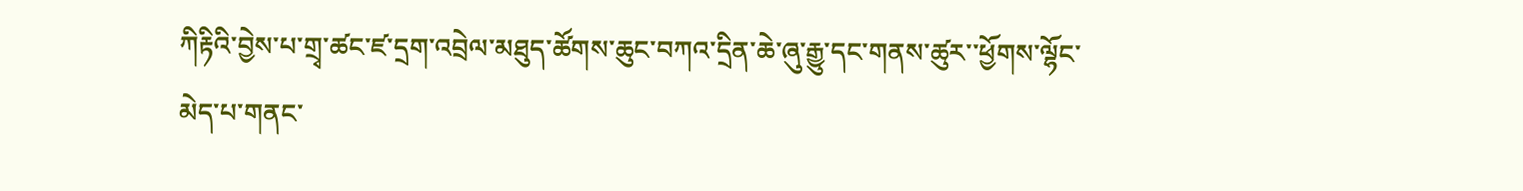ཀིརྟིའི་བྱེས་པ་གྲྭ་ཚང་ཛ་དྲག་འབྲེལ་མཐུད་ཚོགས་ཆུང་བཀའ་དྲིན་ཆེ་ཞུ་རྒྱུ་དང་གནས་ཚུར་་ཕྱོགས་ལྷོང་མེད་པ་གནང་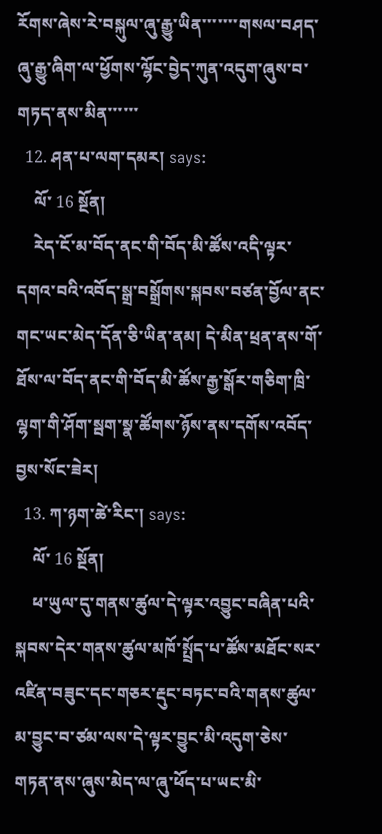རོགས་ཞེས་རེ་བསྐུལ་ཞུ་རྒྱུ་ཡིན་་་་་་་གསལ་བཤད་ཞུ་རྒྱུ་ཞིག་ལ་ཕྱོགས་ལྷོང་བྱེད་ཀུན་འདུག་ཞུས་བ་གཏད་ནས་མིན་་་་་་
  12. ཤན་པ་ལག་དམར། says:
    ལོ་ 16 སྔོན།
    རེད་ངོ་མ་བོད་ནང་གི་བོད་མི་ཚོས་འདི་ལྟར་དགའ་བའི་འབོད་སྒྲ་བསྒྲོགས་སྐབས་བཙན་བྱོལ་ནང་གང་ཡང་མེད་དོན་ཅི་ཡིན་ནམ། དེ་མིན་ཕྲན་ནས་གོ་ཐོས་ལ་བོད་ནང་གི་བོད་མི་ཚོས་རྒྱ་སྒོར་གཅིག་ཁྲི་ལྷག་གི་ཤོག་སྦག་སྣ་ཚོགས་ཉོས་ནས་དགོས་འབོད་བྱས་སོང་ཟེར།
  13. ཀ་ཉག་ཚེ་རིང་། says:
    ལོ་ 16 སྔོན།
    ཕ་ཡུལ་དུ་གནས་ཚུལ་དེ་ལྟར་འབྱུང་བཞིན་པའི་སྐབས་དེར་གནས་ཚུལ་མཁོ་སྤྲོད་པ་ཚོས་མཐོང་སར་འཛིན་བཟུང་དང་གཅར་རྡུང་བཏང་བའི་གནས་ཚུལ་མ་བྱུང་བ་ཙམ་ལས་དེ་ལྟར་བྱུང་མི་འདུག་ཅེས་གཏན་ནས་ཞུས་མེད་ལ་ཞུ་ཕོད་པ་ཡང་མི་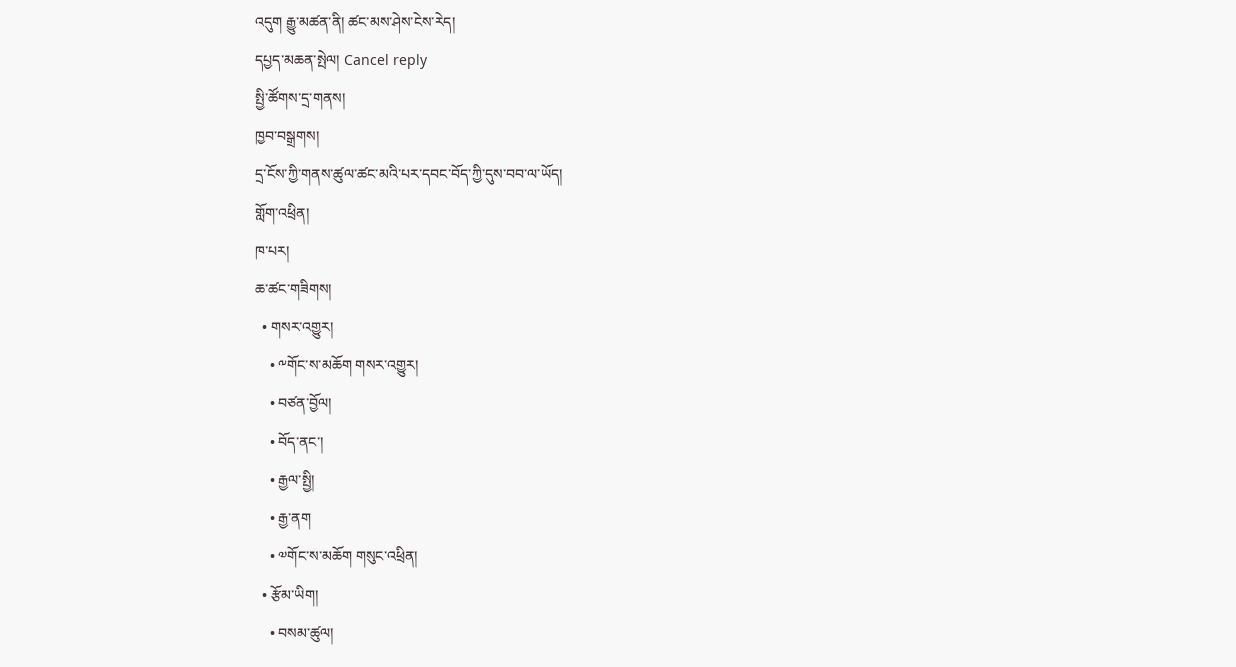འདུག རྒྱུ་མཚན་ནི། ཚང་མས་ཤེས་ངེས་རེད།
དཔྱད་མཆན་སྤེལ། Cancel reply
སྤྱི་ཚོགས་དྲ་གནས།
ཁྱབ་བསྒྲགས།
དྲ་ངོས་ཀྱི་གནས་ཚུལ་ཚང་མའི་པར་དབང་བོད་ཀྱི་དུས་བབ་ལ་ཡོད།
གློག་འཕྲིན།
ཁ་པར།
ཆ་ཚང་གཟིགས།
  • གསར་འགྱུར།
    • ༸གོང་ས་མཆོག གསར་འགྱུར།
    • བཙན་བྱོལ།
    • བོད་ནང་།
    • རྒྱལ་སྤྱི།
    • རྒྱ་ནག
    • ༧གོང་ས་མཆོག གསུང་འཕྲིན།
  • རྩོམ་ཡིག།
    • བསམ་ཚུལ།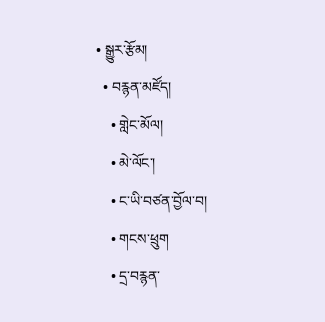• སྒྱུར་རྩོམ།
  • བརྙན་མཛོད།
    • གླེང་མོལ།
    • མེ་ལོང་།
    • ང་ཡི་བཙན་བྱོལ་བ།
    • གངས་ཕྲུག
    • དྲ་བརྙན་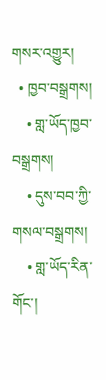གསར་འགྱུར།
  • ཁྱབ་བསྒྲགས།
    • གླ་ཡོད་ཁྱབ་བསྒྲགས།
    • དུས་བབ་ཀྱི་གསལ་བསྒྲགས།
    • གླ་ཡོད་རིན་གོང་།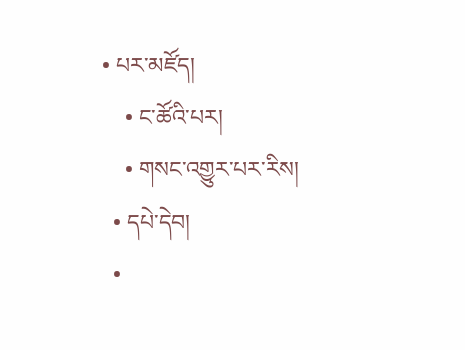• པར་མཛོད།
    • ང་ཚོའི་པར།
    • གསང་འགྱུར་པར་རིས།
  • དཔེ་དེབ།
  •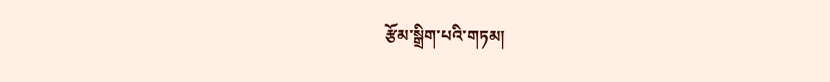རྩོམ་སྒྲིག་པའི་གཏམ།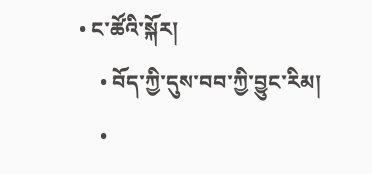• ང་ཚོའི་སྐོར།
    • བོད་ཀྱི་དུས་བབ་ཀྱི་བྱུང་རིམ།
    •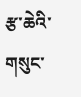རྩ་ཆེའི་གསུང་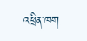འཕྲིན་ཁག